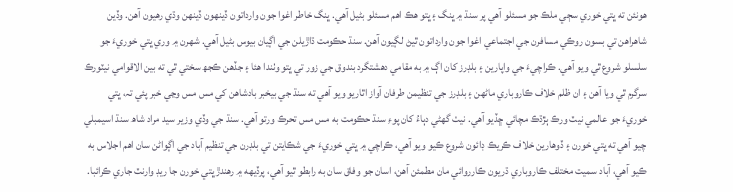ھونئن ته ڀتي خوري سڄي ملڪ جو مسئلو آھي پر سنڌ ۾ ڀنگ ۽ ڀتو ھڪ اھم مسئلو بڻيل آھي. ڀنگ خاطر اغوا جون وارداتون ڏينهون ڏينهن وڌي رهيون آھن. وڏين شاهراهن تي بسون روڪي مسافرن جي اجتماعي اغوا جون وارداتون ٿيڻ لڳيون آھن. سنڌ حڪومت ڌاڙيلن جي اڳيان بيوس بڻيل آهي. شھرن ۾ وري ڀتي خوريءَ جو سلسلو شروع ٿي ويو آهي. ڪراچيءَ جي واپارين ۽ بلڊرز کان اڳ ۾ به مقامي دھشتگرد بندوق جي زور تي ڀتو وٺندا ھئا ۽ جڏهن ڪجھ سختي ٿي ته بين الاقوامي نيٽورڪ سرگرم ٿي ويا آھن ۽ ان ظلم خلاف ڪاروباري ماڻهن ۽ بلڊرز جي تنظيمن طرفان آواز اٿاريو ويو آهي ته سنڌ جي بيخبر بادشاھن کي مس مس وڃي خبر پئي تہ، ڀتي خوريءَ جو عالمي نيٽ ورڪ ٻڙڌڪ مچائي ڇڏيو آهي. نيٺ گھڻي دٻاءُ کان پوءِ سنڌ حڪومت به مس مس تحرڪ ورتو آهي. سنڌ جي وڏي وزير سيد مراد شاھ سنڌ اسيمبلي چيو آهي ته ڀتي خورن ۽ ڏوهارين خلاف ڪريڪ ڊائون شروع ڪيو ويو آهي، ڪراچي ۾ ڀتي خوريءَ جي شڪايتن تي بلڊرن جي تنظيم آباد جي اڳواڻن سان اهم اجلاس به ڪيو آهي، آباد سميت مختلف ڪاروباري ڌريون ڪارروائي مان مطمئن آهن، اسان جو وفاق سان به رابطو ٿيو آهي، پرڏيهه ۾ رهندڙ ڀتي خورن جا ريڊ وارنٽ جاري ڪرائبا.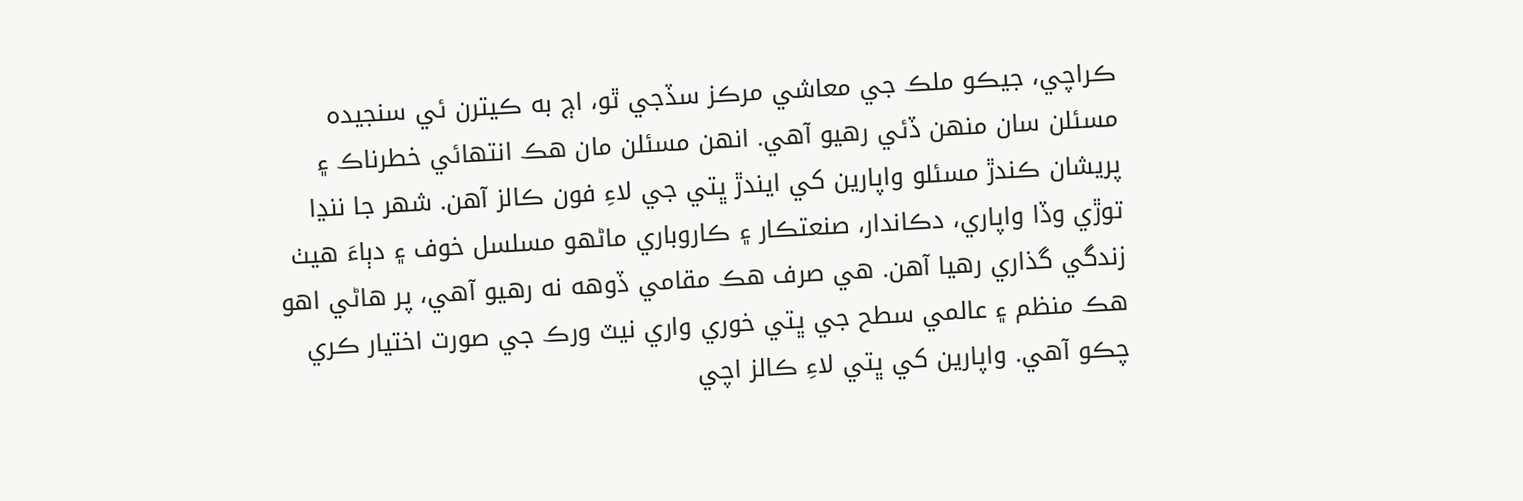ڪراچي، جيڪو ملڪ جي معاشي مرڪز سڏجي ٿو، اڄ به ڪيترن ئي سنجيده مسئلن سان منهن ڏئي رهيو آهي. انهن مسئلن مان هڪ انتهائي خطرناڪ ۽ پريشان ڪندڙ مسئلو واپارين کي ايندڙ ڀتي جي لاءِ فون ڪالز آهن. شهر جا ننڍا توڙي وڏا واپاري، دڪاندار، صنعتڪار ۽ ڪاروباري ماڻهو مسلسل خوف ۽ دٻاءَ هيٺ زندگي گذاري رهيا آهن. هي صرف هڪ مقامي ڏوهه نه رهيو آهي، پر هاڻي اهو هڪ منظم ۽ عالمي سطح جي ڀتي خوري واري نيٽ ورڪ جي صورت اختيار ڪري چڪو آهي. واپارين کي ڀتي لاءِ ڪالز اچي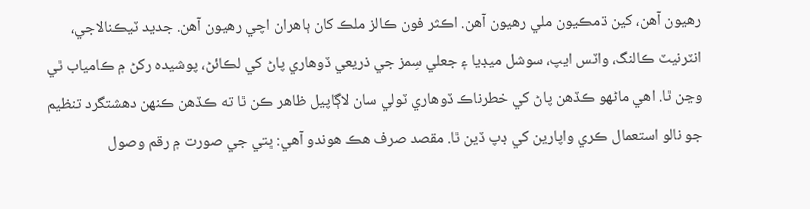رهيون آھن، کين ڌمڪيون ملي رهيون آهن. اڪثر فون ڪالز ملڪ کان ٻاهران اچي رهيون آهن. جديد ٽيڪنالاجي، انٽرنيٽ ڪالنگ، واٽس ايپ، سوشل ميڊيا ۽ جعلي سِمز جي ذريعي ڏوهاري پاڻ کي لڪائڻ، پوشيده رکڻ ۾ ڪامياب ٿي وڃن ٿا. اهي ماڻهو ڪڏهن پاڻ کي خطرناڪ ڏوهاري ٽولي سان لاڳاپيل ظاهر ڪن ٿا ته ڪڏهن ڪنهن دهشتگرد تنظيم جو نالو استعمال ڪري واپارين کي ڊپ ڏين ٿا. مقصد صرف هڪ هوندو آهي: ڀتي جي صورت ۾ رقم وصول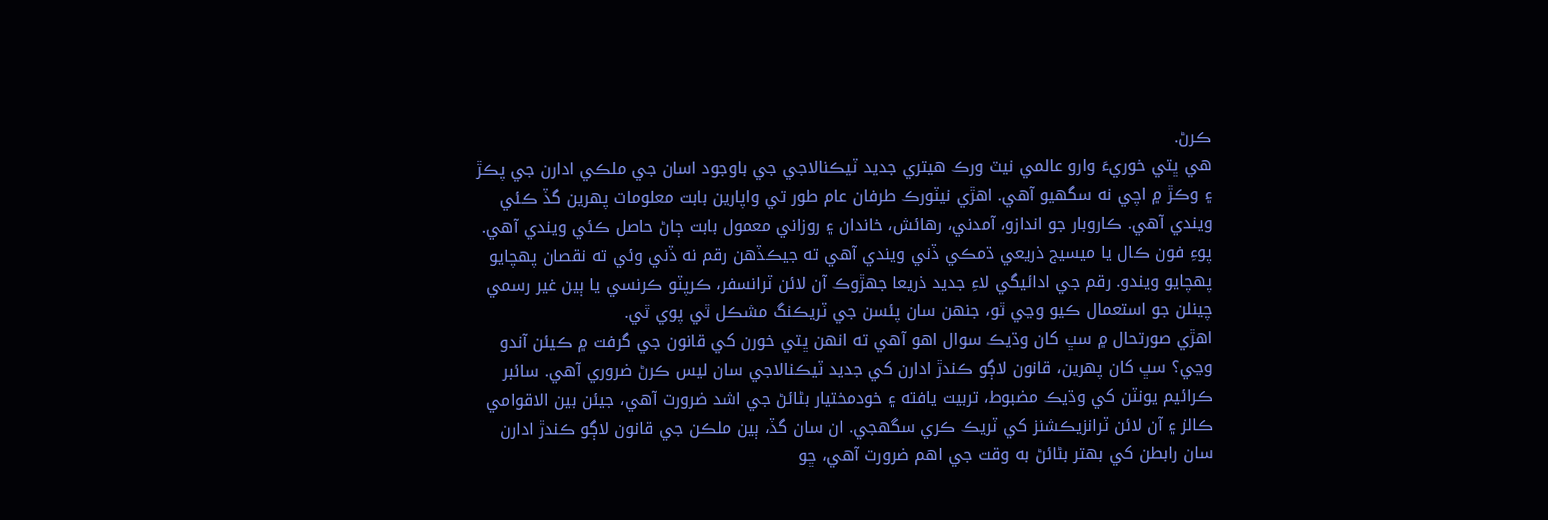ڪرڻ.
هي ڀتي خوريءَ وارو عالمي نيٽ ورڪ ھيتري جديد ٽيڪنالاجي جي باوجود اسان جي ملڪي ادارن جي پڪڙ ۽ وڪڙ ۾ اچي نه سگهيو آهي. اھڙي نيٽورڪ طرفان عام طور تي واپارين بابت معلومات پهرين گڏ ڪئي ويندي آهي. ڪاروبار جو اندازو، آمدني، رهائش، خاندان ۽ روزاني معمول بابت ڄاڻ حاصل ڪئي ويندي آهي. پوءِ فون ڪال يا ميسيج ذريعي ڌمڪي ڏني ويندي آهي ته جيڪڏهن رقم نه ڏني وئي ته نقصان پهچايو پھچايو ويندو. رقم جي ادائيگي لاءِ جديد ذريعا جهڙوڪ آن لائن ٽرانسفر، ڪرپٽو ڪرنسي يا ٻين غير رسمي چينلن جو استعمال ڪيو وڃي ٿو، جنهن سان پئسن جي ٽريڪنگ مشڪل ٿي پوي ٿي.
اهڙي صورتحال ۾ سڀ کان وڌيڪ سوال اهو آهي ته انهن ڀتي خورن کي قانون جي گرفت ۾ ڪيئن آندو وڃي؟ سڀ کان پهرين، قانون لاڳو ڪندڙ ادارن کي جديد ٽيڪنالاجي سان ليس ڪرڻ ضروري آهي. سائبر ڪرائيم يونٽن کي وڌيڪ مضبوط، تربيت يافته ۽ خودمختيار بڻائڻ جي اشد ضرورت آهي، جيئن بين الاقوامي ڪالز ۽ آن لائن ٽرانزيڪشنز کي ٽريڪ ڪري سگهجي. ان سان گڏ، ٻين ملڪن جي قانون لاڳو ڪندڙ ادارن سان رابطن کي بهتر بڻائڻ به وقت جي اهم ضرورت آهي، ڇو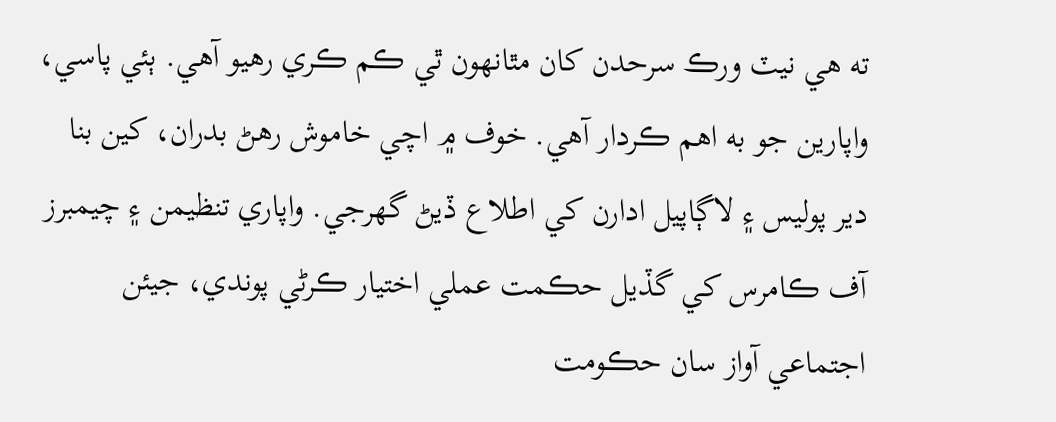ته هي نيٽ ورڪ سرحدن کان مٿانهون ٿي ڪم ڪري رهيو آهي. ٻئي پاسي، واپارين جو به اهم ڪردار آهي. خوف ۾ اچي خاموش رهڻ بدران، کين بنا دير پوليس ۽ لاڳاپيل ادارن کي اطلاع ڏيڻ گهرجي. واپاري تنظيمن ۽ چيمبرز آف ڪامرس کي گڏيل حڪمت عملي اختيار ڪرڻي پوندي، جيئن اجتماعي آواز سان حڪومت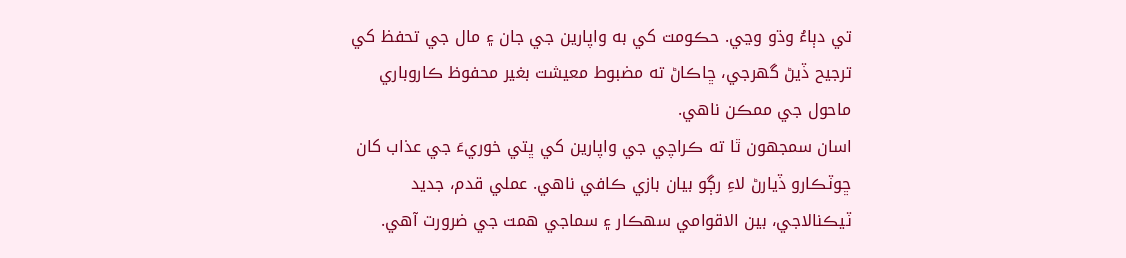تي دٻاءُ وڌو وڃي. حڪومت کي به واپارين جي جان ۽ مال جي تحفظ کي ترجيح ڏيڻ گهرجي، ڇاڪاڻ ته مضبوط معيشت بغير محفوظ ڪاروباري ماحول جي ممڪن ناهي.
اسان سمجھون ٿا ته ڪراچي جي واپارين کي ڀتي خوريءَ جي عذاب کان ڇوٽڪارو ڏيارڻ لاءِ رڳو بيان بازي ڪافي ناهي. عملي قدم، جديد ٽيڪنالاجي، بين الاقوامي سهڪار ۽ سماجي همت جي ضرورت آهي.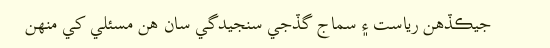جيڪڏهن رياست ۽ سماج گڏجي سنجيدگي سان هن مسئلي کي منهن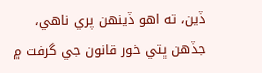ڏين، ته اهو ڏينهن پري ناهي، جڏهن ڀتي خور قانون جي گرفت ۾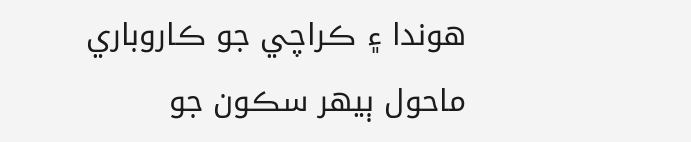هوندا ۽ ڪراچي جو ڪاروباري ماحول ٻيهر سڪون جو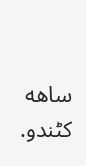ساهه کڻندو.